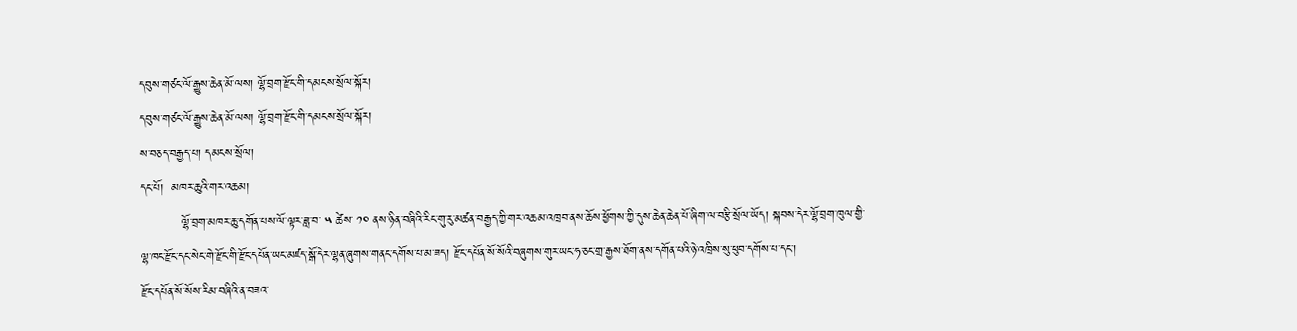དབུས་གཙང་ལོ་རྒྱུས་ཆེན་མོ་ལས། ལྷོ་བྲག་རྫོང་གི་དམངས་སྲོལ་སྐོར།
དབུས་གཙང་ལོ་རྒྱུས་ཆེན་མོ་ལས། ལྷོ་བྲག་རྫོང་གི་དམངས་སྲོལ་སྐོར།
ས་བཅད་བརྒྱད་པ། དམངས་སྲོལ།
དང་པོ།  མཁར་ཆུའི་གར་འཆམ།
          ལྷོ་བྲག་མཁར་ཆུ་དགོན་པས་ལོ་ལྟར་ཟླ་བ་ ༥ ཚེས་ ༡༠ ནས་ཉིན་བཞིའི་རིང་གུ་རུ་མཚན་བརྒྱད་ཀྱི་གར་འཆམ་འཁྲབ་ནས་ཆོས་ཕྱོགས་ཀྱི་དུས་ཆེན་ཆེན་པོ་ཞིག་ལ་བརྩི་སྲོལ་ཡོད། སྐབས་དེར་ལྷོ་བྲག་ཁུལ་གྱི་ལྷ་ཁང་རྫོང་དང་སེང་གེ་རྫོང་གི་རྫོང་དཔོན་ཡང་མཛད་སྒོ་དེར་ལྷན་ཞུགས་གནང་དགོས་པ་མ་ཟད། རྫོང་དཔོན་སོ་སོའི་བཞུགས་གུར་ཡང་ཧ་ཅང་གྲ་རྒྱས་ཐོག་ནས་དགོན་པའི་ཉེ་འཁྲིས་སུ་ཕུབ་དགོས་པ་དང་།
རྫོང་དཔོན་སོ་སོས་རིམ་བཞིའི་ན་བཟའ་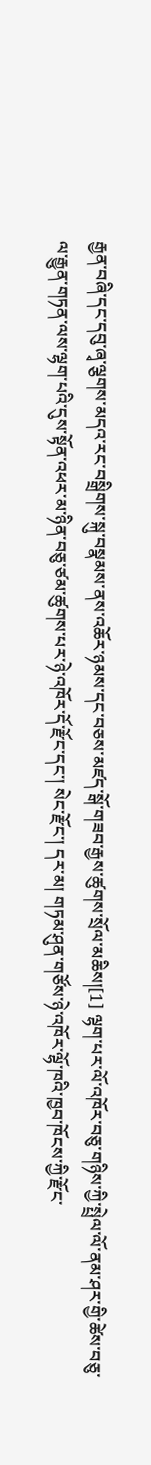རྒྱན་བཞི་དང་དབུ་ཞྭ་ལྕགས་མདའ་རང་བསྒྲིགས་སྐུ་བསྣམས་ནས་འཆོར་ཉམས་དང་བཅས་མཛད་སྒོ་གཟབ་རྒྱས་ཚུགས་སྲོལ་མཆིས།[1] ལྷག་པར་ལོ་འཁོར་བཅུ་གཉིས་ཀྱི་སྤྲེལ་ལོ་ནམ་ཤར་གྱི་ཚེས་བཅུ་ལ་རྒྱུན་གཏན་ལས་ལྷག་པའི་དུས་སྟོན་འཕར་མ་ཉིན་བཅུ་ཙམ་ཚུགས་པར་ཉེ་འཁོར་དོ་རྫོང་དང་། སེང་རྫོང་། དར་མ། གཏམ་ཤུན་གཙོས་ཉེ་འཁོར་ལྷོ་ཁའི་ཁྱབ་ཁོངས་ཀྱི་རྫོང་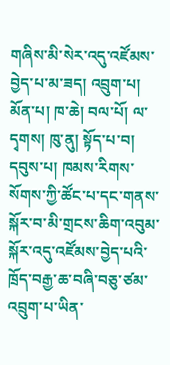གཞིས་མི་སེར་འདུ་འཛོམས་བྱེད་པ་མ་ཟད། འབྲུག་པ། མོན་པ། ཁ་ཆེ། བལ་པོ། ལ་དྭགས། ཁུ་ནུ། སྟོད་པ་བ། དབུས་པ། ཁམས་རིགས་སོགས་ཀྱི་ཚོང་པ་དང་གནས་སྐོར་བ་མི་གྲངས་ཆིག་འབུམ་སྐོར་འདུ་འཛོམས་བྱེད་པའི་ཁྲོད་བརྒྱ་ཆ་བཞི་བཅུ་ཙམ་འབྲུག་པ་ཡིན་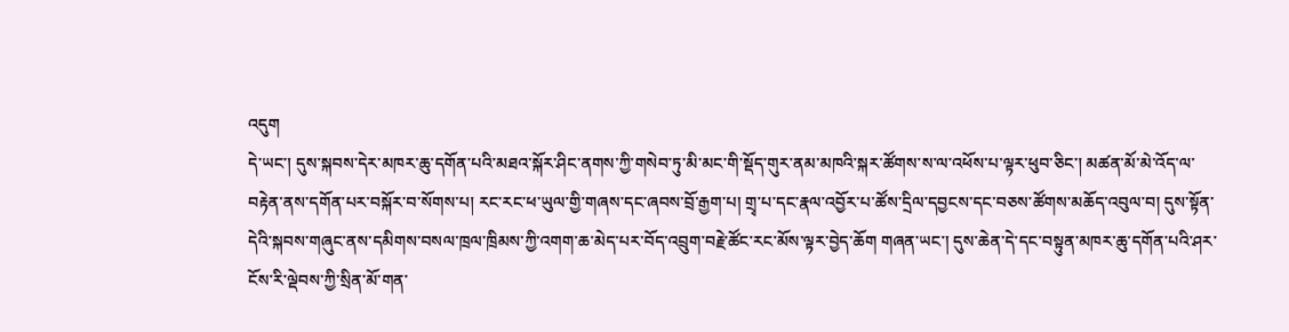འདུག
དེ་ཡང་། དུས་སྐབས་དེར་མཁར་ཆུ་དགོན་པའི་མཐའ་སྐོར་ཤིང་ནགས་ཀྱི་གསེབ་ཏུ་མི་མང་གི་སྡོད་གུར་ནམ་མཁའི་སྐར་ཚོགས་ས་ལ་འཕོས་པ་ལྟར་ཕུབ་ཅིང་། མཚན་མོ་མེ་འོད་ལ་བརྟེན་ནས་དགོན་པར་བསྐོར་བ་སོགས་པ། རང་རང་ཕ་ཡུལ་གྱི་གཞས་དང་ཞབས་བྲོ་རྒྱག་པ། གྲྭ་པ་དང་རྣལ་འབྱོར་པ་ཚོས་དྲིལ་དབྱངས་དང་བཅས་ཚོགས་མཆོད་འབུལ་བ། དུས་སྟོན་དེའི་སྐབས་གཞུང་ནས་དམིགས་བསལ་ཁྲལ་ཁྲིམས་ཀྱི་འགག་ཆ་མེད་པར་བོད་འབྲུག་བརྗེ་ཚོང་རང་མོས་ལྟར་བྱེད་ཆོག གཞན་ཡང་། དུས་ཆེན་དེ་དང་བསྟུན་མཁར་ཆུ་དགོན་པའི་ཤར་ངོས་རི་ལྡེབས་ཀྱི་སྲིན་མོ་གན་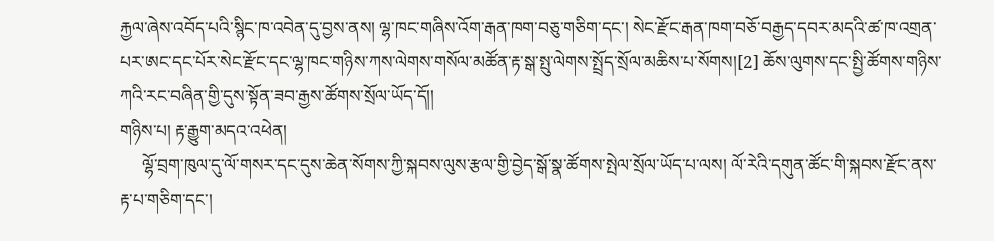རྐྱལ་ཞེས་འབོད་པའི་སྙིང་ཁ་འབེན་དུ་བྱས་ནས། ལྷ་ཁང་གཞིས་འོག་རྒན་ཁག་བཅུ་གཅིག་དང་། སེང་རྫོང་རྒན་ཁག་བཅོ་བརྒྱད་དབར་མདའི་ཚ་ཁ་འགྲན་པར་ཨང་དང་པོར་སེང་རྫོང་དང་ལྷ་ཁང་གཉིས་ཀས་ལེགས་གསོལ་མཚོན་རྟ་སྒ་སྤུ་ལེགས་སྤྲོད་སྲོལ་མཆིས་པ་སོགས།[2] ཆོས་ལུགས་དང་སྤྱི་ཚོགས་གཉིས་ཀའི་རང་བཞིན་གྱི་དུས་སྟོན་ཟབ་རྒྱས་ཚོགས་སྲོལ་ཡོད་དོ།།
གཉིས་པ། རྟ་རྒྱུག་མདའ་འཕེན།
     ལྷོ་བྲག་ཁུལ་དུ་ལོ་གསར་དང་དུས་ཆེན་སོགས་ཀྱི་སྐབས་ལུས་རྩལ་གྱི་བྱེད་སྒོ་སྣ་ཚོགས་སྤེལ་སྲོལ་ཡོད་པ་ལས། ལོ་རེའི་དགུན་ཚོང་གི་སྐབས་རྫོང་ནས་རྟ་པ་གཅིག་དང་།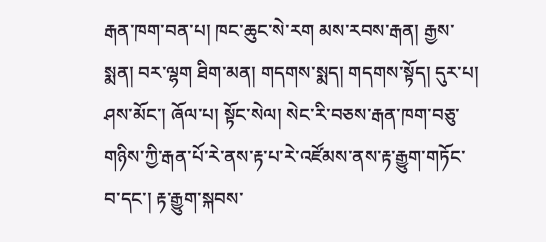རྒན་ཁག་བན་པ། ཁང་ཆུང་སེ་རག མས་རབས་རྒན། རྒྱས་སྨན། བར་ལྷག ཐིག་མན། གདགས་སྨད། གདགས་སྟོད། དུར་པ། ཤས་མོང་། ཞོལ་པ། སྟོང་སེལ། སེང་རི་བཅས་རྒན་ཁག་བཅུ་གཉིས་ཀྱི་རྒན་པོ་རེ་ནས་རྟ་པ་རེ་འཛོམས་ནས་རྟ་རྒྱུག་གཏོང་བ་དང་། རྟ་རྒྱུག་སྐབས་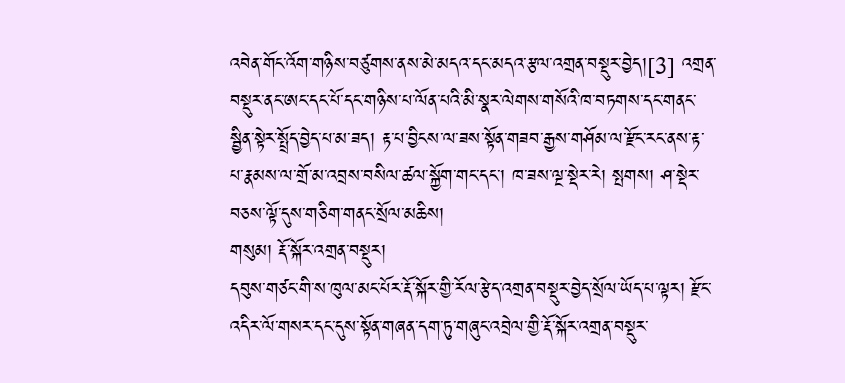འབེན་གོང་འོག་གཉིས་བཙུགས་ནས་མེ་མདའ་དང་མདའ་རྩལ་འགྲན་བསྡུར་བྱེད།[3] འགྲན་བསྡུར་ནང་ཨང་དང་པོ་དང་གཉིས་པ་ལོན་པའི་མི་སྣར་ལེགས་གསོའི་ཁ་བཏགས་དང་གནང་སྦྱིན་སྟེར་སྤྲོད་བྱེད་པ་མ་ཟད། རྟ་པ་བྱིངས་ལ་ཟས་སྟོན་གཟབ་རྒྱས་གཤོམ་ལ་རྫོང་རང་ནས་རྟ་པ་རྣམས་ལ་གྲོ་མ་འབྲས་བསིལ་ཚལ་སྐྱོག་གང་དང་། ཁ་ཟས་ལྔ་སྡེར་རེ། སྤགས། ཤ་སྡེར་བཅས་ལྟོ་དུས་གཅིག་གནང་སྲོལ་མཆིས།
གསུམ། རྡོ་སྐོར་འགྲན་བསྡུར།
དབུས་གཙང་གི་ས་ཁུལ་མང་པོར་རྡོ་སྐོར་གྱི་རོལ་རྩེད་འགྲན་བསྡུར་བྱེད་སྲོལ་ཡོད་པ་ལྟར། རྫོང་འདིར་ལོ་གསར་དང་དུས་སྟོན་གཞན་དག་ཏུ་གཞུང་འབྲེལ་གྱི་རྡོ་སྐོར་འགྲན་བསྡུར་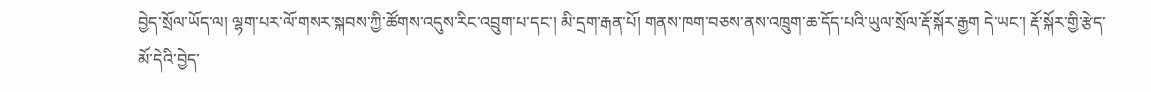བྱེད་སྲོལ་ཡོད་ལ། ལྷག་པར་ལོ་གསར་སྐབས་ཀྱི་ཚོགས་འདུས་རིང་འབྲུག་པ་དང་། མི་དྲག་རྒན་པོ། གནས་ཁག་བཅས་ནས་འཁྲུག་ཆ་དོད་པའི་ཡུལ་སྲོལ་རྡོ་སྐོར་རྒྱག དེ་ཡང་། རྡོ་སྐོར་གྱི་རྩེད་མོ་དེའི་བྱེད་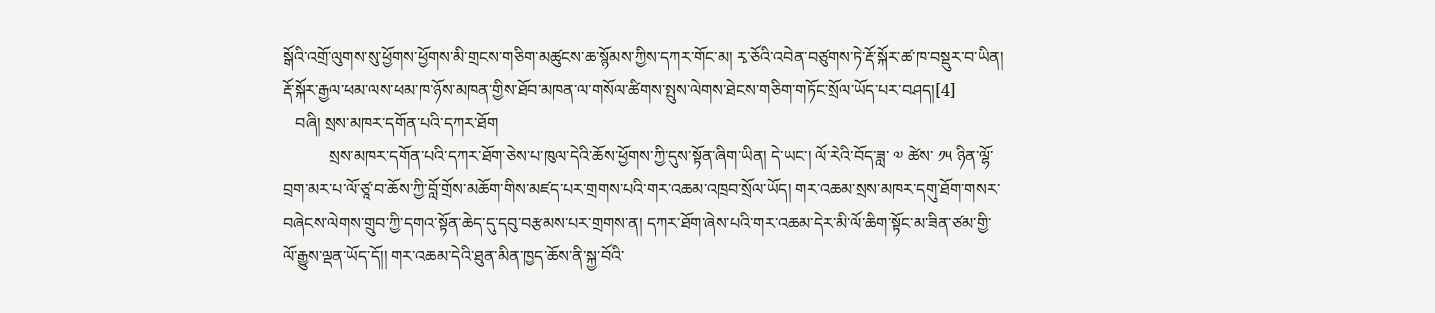སྒོའི་འགྲོ་ལུགས་སུ་ཕྱོགས་ཕྱོགས་མི་གྲངས་གཅིག་མཚུངས་ཆ་སྙོམས་ཀྱིས་དཀར་གོང་མ། རྭ་ཅོའི་འབེན་བཙུགས་ཏེ་རྡོ་སྐོར་ཚ་ཁ་བསྡུར་བ་ཡིན། རྡོ་སྐོར་རྒྱལ་ཕམ་ལས་ཕམ་ཁ་ཉོས་མཁན་གྱིས་ཐོབ་མཁན་ལ་གསོལ་ཚིགས་སྤུས་ལེགས་ཐེངས་གཅིག་གཏོང་སྲོལ་ཡོད་པར་བཤད།[4]
   བཞི། སྲས་མཁར་དགོན་པའི་དཀར་ཐོག
           སྲས་མཁར་དགོན་པའི་དཀར་ཐོག་ཅེས་པ་ཁུལ་དེའི་ཆོས་ཕྱོགས་ཀྱི་དུས་སྟོན་ཞིག་ཡིན། དེ་ཡང་། ལོ་རེའི་བོད་ཟླ་ ༧ ཚེས་ ༡༥ ཉིན་ལྷོ་བྲག་མར་པ་ལོ་ཙཱ་བ་ཆོས་ཀྱི་བློ་གྲོས་མཆོག་གིས་མཛད་པར་གྲགས་པའི་གར་འཆམ་འཁྲབ་སྲོལ་ཡོད། གར་འཆམ་སྲས་མཁར་དགུ་ཐོག་གསར་བཞེངས་ལེགས་གྲུབ་ཀྱི་དགའ་སྟོན་ཆེད་དུ་དབུ་བརྩམས་པར་གྲགས་ན། དཀར་ཐོག་ཞེས་པའི་གར་འཆམ་དེར་མི་ལོ་ཆིག་སྟོང་མ་ཟིན་ཙམ་གྱི་ལོ་རྒྱུས་ལྡན་ཡོད་དོ།། གར་འཆམ་དེའི་ཐུན་མིན་ཁྱད་ཆོས་ནི་སྐྱ་བོའི་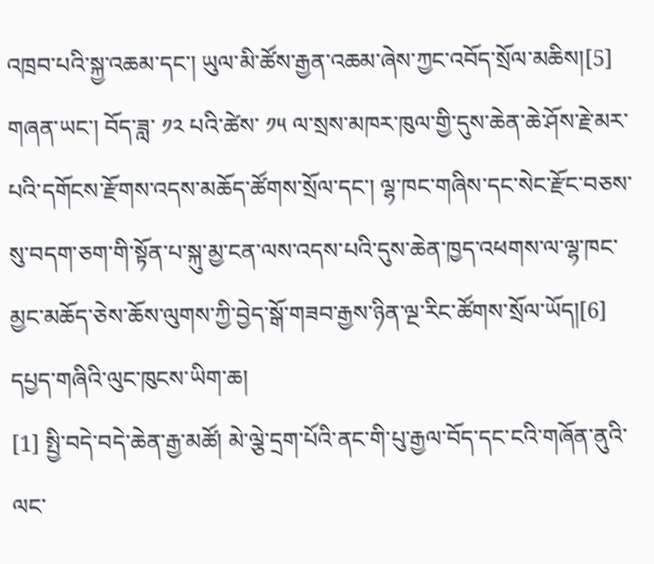འཁྲབ་པའི་སྐྱ་འཆམ་དང་། ཡུལ་མི་ཚོས་རྒྱན་འཆམ་ཞེས་ཀྱང་འབོད་སྲོལ་མཆིས།[5] གཞན་ཡང་། བོད་ཟླ་ ༡༢ པའི་ཚེས་ ༡༥ ལ་སྲས་མཁར་ཁུལ་གྱི་དུས་ཆེན་ཆེ་ཤོས་རྗེ་མར་པའི་དགོངས་རྫོགས་འདས་མཆོད་ཚོགས་སྲོལ་དང་། ལྷ་ཁང་གཞིས་དང་སེང་རྫོང་བཅས་སུ་བདག་ཅག་གི་སྟོན་པ་སྐུ་མྱ་ངན་ལས་འདས་པའི་དུས་ཆེན་ཁྱད་འཕགས་ལ་ལྷ་ཁང་མྱང་མཆོད་ཅེས་ཆོས་ལུགས་ཀྱི་བྱེད་སྒོ་གཟབ་རྒྱས་ཉིན་ལྔ་རིང་ཚོགས་སྲོལ་ཡོད།[6]
དཔྱད་གཞིའི་ལུང་ཁུངས་ཡིག་ཆ།
[1] སྤྱི་བདེ་བདེ་ཆེན་རྒྱ་མཚོ། མེ་ལྕེ་དྲག་པོའི་ནང་གི་པུ་རྒྱལ་བོད་དང་ངའི་གཞོན་ནུའི་ལང་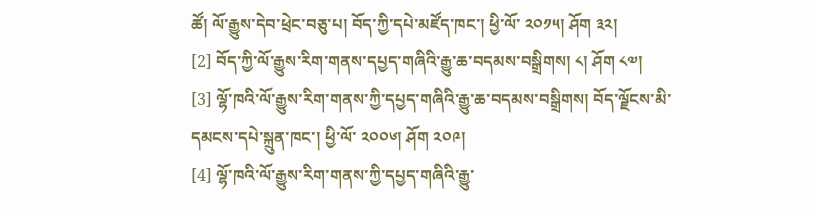ཚོ། ལོ་རྒྱུས་དེབ་ཕྲེང་བཅུ་པ། བོད་ཀྱི་དཔེ་མཛོད་ཁང་། ཕྱི་ལོ་ ༢༠༡༥། ཤོག ༣༢།
[2] བོད་ཀྱི་ལོ་རྒྱུས་རིག་གནས་དཔྱད་གཞིའི་རྒྱུ་ཆ་བདམས་བསྒྲིགས། ༨། ཤོག ༨༧།
[3] ལྷོ་ཁའི་ལོ་རྒྱུས་རིག་གནས་ཀྱི་དཔྱད་གཞིའི་རྒྱུ་ཆ་བདམས་བསྒྲིགས། བོད་ལྗོངས་མི་དམངས་དཔེ་སྐྲུན་ཁང་། ཕྱི་ལོ་ ༢༠༠༦། ཤོག ༢༠༩།
[4] ལྷོ་ཁའི་ལོ་རྒྱུས་རིག་གནས་ཀྱི་དཔྱད་གཞིའི་རྒྱུ་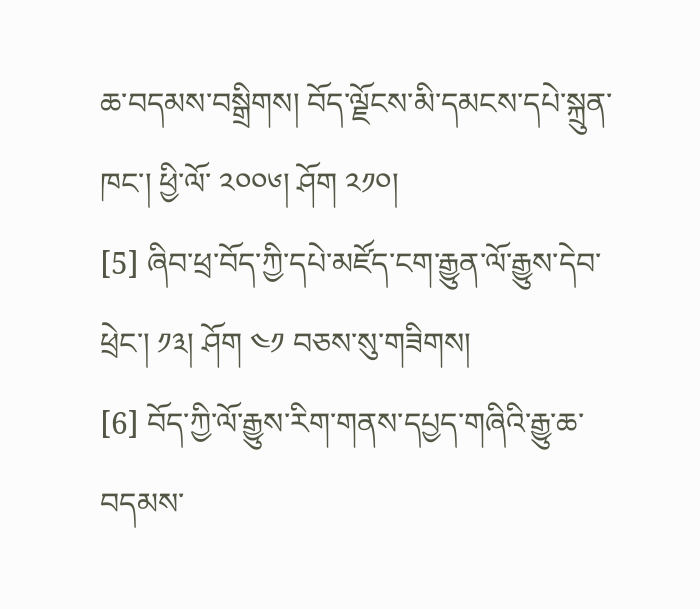ཆ་བདམས་བསྒྲིགས། བོད་ལྗོངས་མི་དམངས་དཔེ་སྐྲུན་ཁང་། ཕྱི་ལོ་ ༢༠༠༦། ཤོག ༢༡༠།
[5] ཞིབ་ཕྲ་བོད་ཀྱི་དཔེ་མཛོད་ངག་རྒྱུན་ལོ་རྒྱུས་དེབ་ཕྲེང་། ༡༣། ཤོག ༤༡ བཅས་སུ་གཟིགས།
[6] བོད་ཀྱི་ལོ་རྒྱུས་རིག་གནས་དཔྱད་གཞིའི་རྒྱུ་ཆ་བདམས་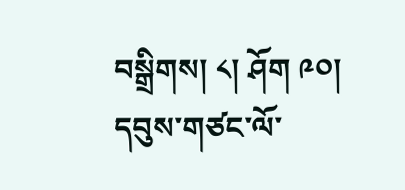བསྒྲིགས། ༨། ཤོག ༩༠།
དབུས་གཙང་ལོ་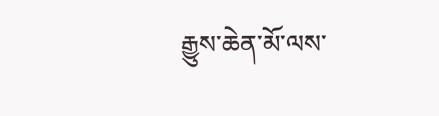རྒྱུས་ཆེན་མོ་ལས་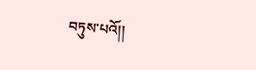བཏུས་པའོ།།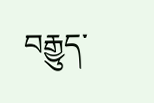བརྒྱུད་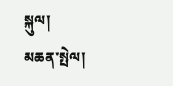སྐུལ།
མཆན་སྤེལ།